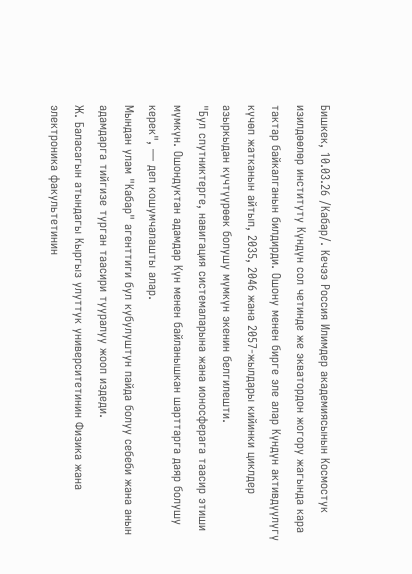Бишкек, 10.03.26 /Кабар/. Кечээ Россия Илимдер академиясынын Космостук изилдөөлөр институту Күндүн сол четинде же экватордон жогору жагында кара тактар байкалганын билдирди. Ошону менен бирге эле алар Күндүн активдүүлүгү күчөп жатканын айтып, 2035, 2046 жана 2057-жылдары кийинки циклдер азыркыдан күчтүүрөөк болушу мүмкүн экенин белгилешти.
"Бул спутниктерге, навигация системаларына жана ионосферага таасир этиши мүмкүн. Ошондуктан адамдар Күн менен байланышкан шарттарга даяр болушу керек", — деп кошумчалашты алар.
Мындан улам "Кабар" агенттиги бул кубулуштун пайда болуу себеби жана анын адамдарга тийгизе турган таасири тууралуу жооп издеди.
Ж. Баласагын атындагы Кыргыз улуттук университетинин Физика жана электроника факультетинин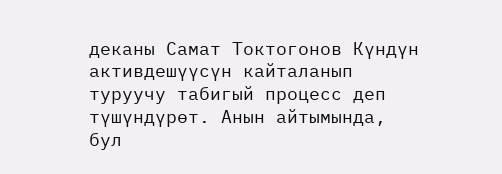деканы Самат Токтогонов Күндүн активдешүүсүн кайталанып туруучу табигый процесс деп түшүндүрөт. Анын айтымында, бул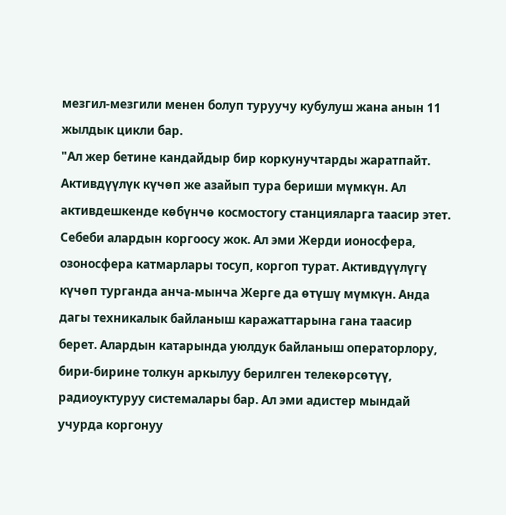мезгил-мезгили менен болуп туруучу кубулуш жана анын 11 жылдык цикли бар.
"Ал жер бетине кандайдыр бир коркунучтарды жаратпайт. Активдүүлүк күчөп же азайып тура бериши мүмкүн. Ал активдешкенде көбүнчө космостогу станцияларга таасир этет. Себеби алардын коргоосу жок. Ал эми Жерди ионосфера, озоносфера катмарлары тосуп, коргоп турат. Активдүүлүгү күчөп турганда анча-мынча Жерге да өтүшү мүмкүн. Анда дагы техникалык байланыш каражаттарына гана таасир берет. Алардын катарында уюлдук байланыш операторлору, бири-бирине толкун аркылуу берилген телекөрсөтүү, радиоуктуруу системалары бар. Ал эми адистер мындай учурда коргонуу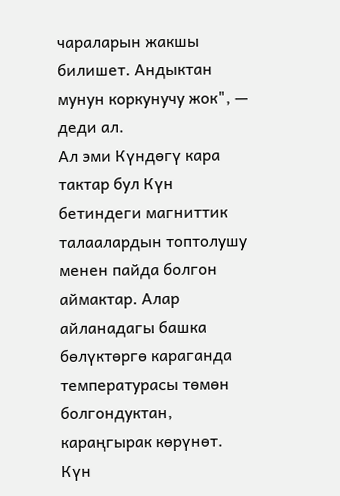чараларын жакшы билишет. Андыктан мунун коркунучу жок", — деди ал.
Ал эми Күндөгү кара тактар бул Күн бетиндеги магниттик талаалардын топтолушу менен пайда болгон аймактар. Алар айланадагы башка бөлүктөргө караганда температурасы төмөн болгондуктан, караңгырак көрүнөт. Күн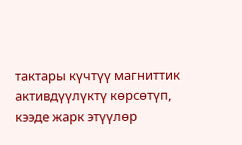тактары күчтүү магниттик активдүүлүктү көрсөтүп, кээде жарк этүүлөр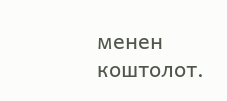менен коштолот.